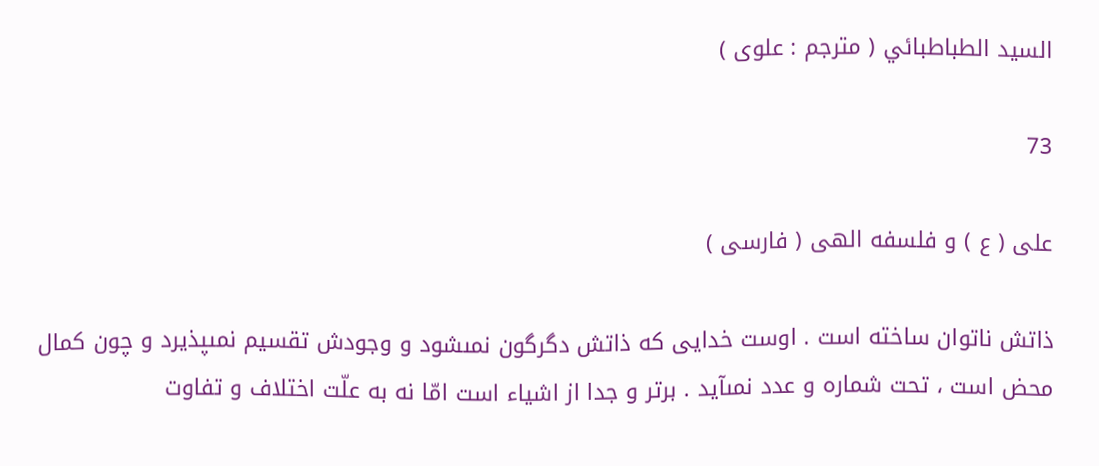السيد الطباطبائي ( مترجم : علوى )

73

على ( ع ) و فلسفه الهى ( فارسى )

ذاتش ناتوان ساخته است . اوست خدايى كه ذاتش دگرگون نمىشود و وجودش تقسيم نمىپذيرد و چون كمال محض است ، تحت شماره و عدد نمىآيد . برتر و جدا از اشياء است امّا نه به علّت اختلاف و تفاوت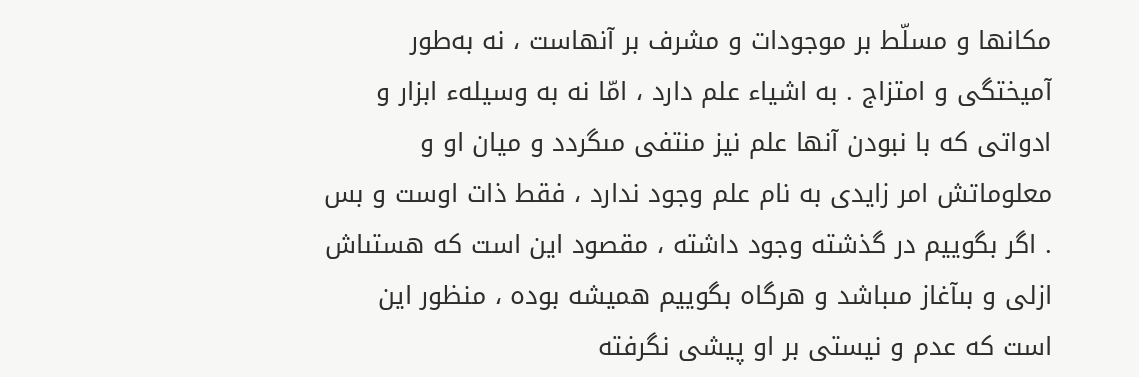مكانها و مسلّط بر موجودات و مشرف بر آنهاست ، نه به‌طور آميختگى و امتزاج . به اشياء علم دارد ، امّا نه به وسيلهء ابزار و ادواتى كه با نبودن آنها علم نيز منتفى مىگردد و ميان او و معلوماتش امر زايدى به نام علم وجود ندارد ، فقط ذات اوست و بس . اگر بگوييم در گذشته وجود داشته ، مقصود اين است كه هستىاش ازلى و بىآغاز مىباشد و هرگاه بگوييم هميشه بوده ، منظور اين است كه عدم و نيستى بر او پيشى نگرفته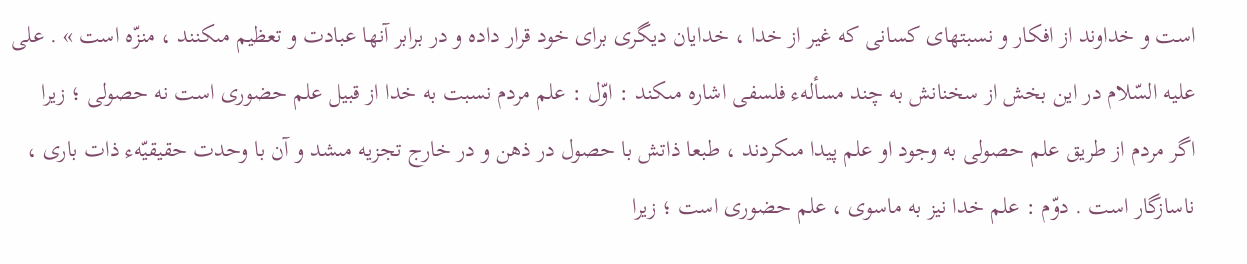است و خداوند از افكار و نسبتهاى كسانى كه غير از خدا ، خدايان ديگرى براى خود قرار داده و در برابر آنها عبادت و تعظيم مىكنند ، منزّه است » . على عليه السّلام در اين بخش از سخنانش به چند مسألهء فلسفى اشاره مىكند : اوّل : علم مردم نسبت به خدا از قبيل علم حضورى است نه حصولى ؛ زيرا اگر مردم از طريق علم حصولى به وجود او علم پيدا مىكردند ، طبعا ذاتش با حصول در ذهن و در خارج تجزيه مىشد و آن با وحدت حقيقيّهء ذات بارى ، ناسازگار است . دوّم : علم خدا نيز به ماسوى ، علم حضورى است ؛ زيرا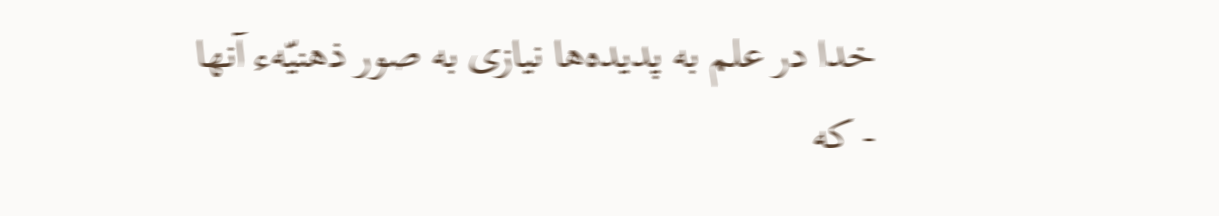خدا در علم به پديده‌ها نيازى به صور ذهنيّهء آنها - كه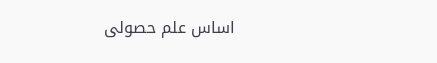اساس علم حصولى